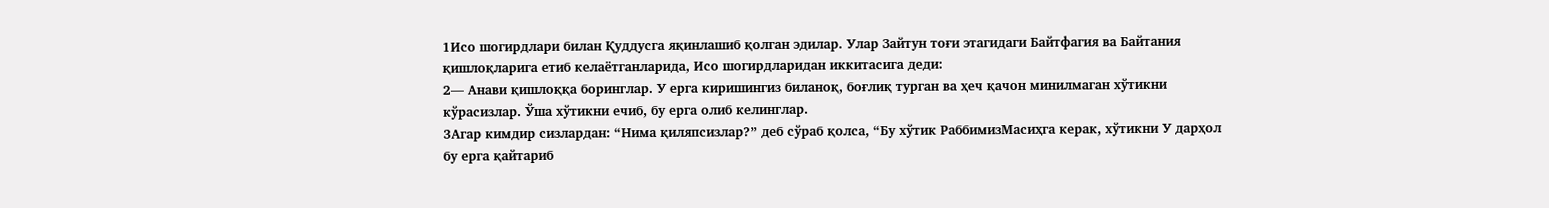1Исо шогирдлари билан Қуддусга яқинлашиб қолган эдилар. Улар Зайтун тоғи этагидаги Байтфагия ва Байтания қишлоқларига етиб келаётганларида, Исо шогирдларидан иккитасига деди:
2— Анави қишлоққа боринглар. У ерга киришингиз биланоқ, боғлиқ турган ва ҳеч қачон минилмаган хўтикни кўрасизлар. Ўша хўтикни ечиб, бу ерга олиб келинглар.
3Агар кимдир сизлардан: “Нима қиляпсизлар?” деб сўраб қолса, “Бу хўтик РаббимизМасиҳга керак, хўтикни У дарҳол бу ерга қайтариб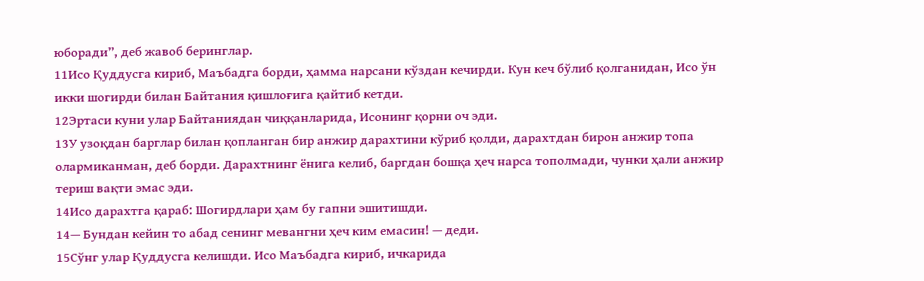юборади”, деб жавоб беринглар.
11Исо Қуддусга кириб, Маъбадга борди, ҳамма нарсани кўздан кечирди. Кун кеч бўлиб қолганидан, Исо ўн икки шогирди билан Байтания қишлоғига қайтиб кетди.
12Эртаси куни улар Байтаниядан чиққанларида, Исонинг қорни оч эди.
13У узоқдан барглар билан қопланган бир анжир дарахтини кўриб қолди, дарахтдан бирон анжир топа олармиканман, деб борди. Дарахтнинг ёнига келиб, баргдан бошқа ҳеч нарса тополмади, чунки ҳали анжир териш вақти эмас эди.
14Исо дарахтга қараб: Шогирдлари ҳам бу гапни эшитишди.
14— Бундан кейин то абад сенинг мевангни ҳеч ким емасин! — деди.
15Сўнг улар Қуддусга келишди. Исо Маъбадга кириб, ичкарида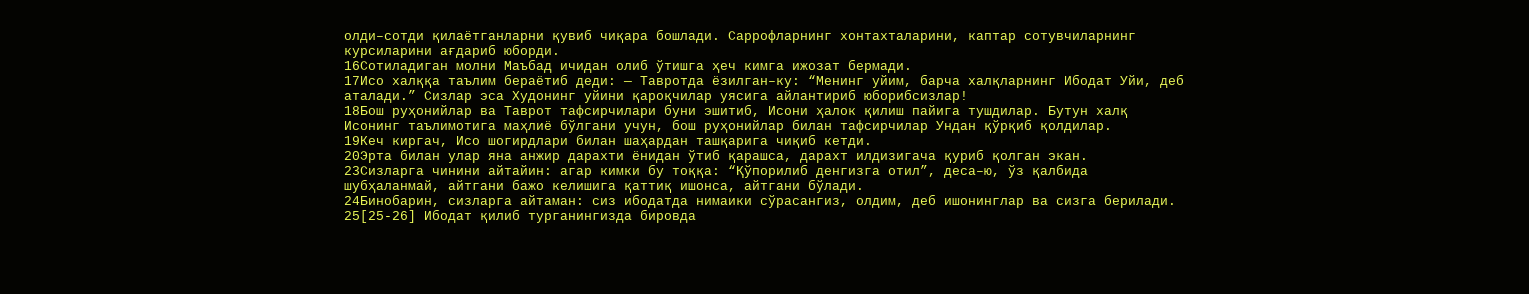олди–сотди қилаётганларни қувиб чиқара бошлади. Саррофларнинг хонтахталарини, каптар сотувчиларнинг курсиларини ағдариб юборди.
16Сотиладиган молни Маъбад ичидан олиб ўтишга ҳеч кимга ижозат бермади.
17Исо халққа таълим бераётиб деди: — Тавротда ёзилган–ку: “Менинг уйим, барча халқларнинг Ибодат Уйи, деб аталади.” Сизлар эса Худонинг уйини қароқчилар уясига айлантириб юборибсизлар!
18Бош руҳонийлар ва Таврот тафсирчилари буни эшитиб, Исони ҳалок қилиш пайига тушдилар. Бутун халқ Исонинг таълимотига маҳлиё бўлгани учун, бош руҳонийлар билан тафсирчилар Ундан қўрқиб қолдилар.
19Кеч киргач, Исо шогирдлари билан шаҳардан ташқарига чиқиб кетди.
20Эрта билан улар яна анжир дарахти ёнидан ўтиб қарашса, дарахт илдизигача қуриб қолган экан.
23Сизларга чинини айтайин: агар кимки бу тоққа: “Қўпорилиб денгизга отил”, деса–ю, ўз қалбида шубҳаланмай, айтгани бажо келишига қаттиқ ишонса, айтгани бўлади.
24Бинобарин, сизларга айтаман: сиз ибодатда нимаики сўрасангиз, олдим, деб ишонинглар ва сизга берилади.
25[25-26] Ибодат қилиб турганингизда бировда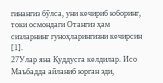гинангиз бўлса, уни кечириб юборинг, токи осмондаги Отангиз ҳам сизларнинг гуноҳларингизни кечирсин [1].
27Улар яна Қуддусга келдилар. Исо Маъбадда айланиб юрган эди,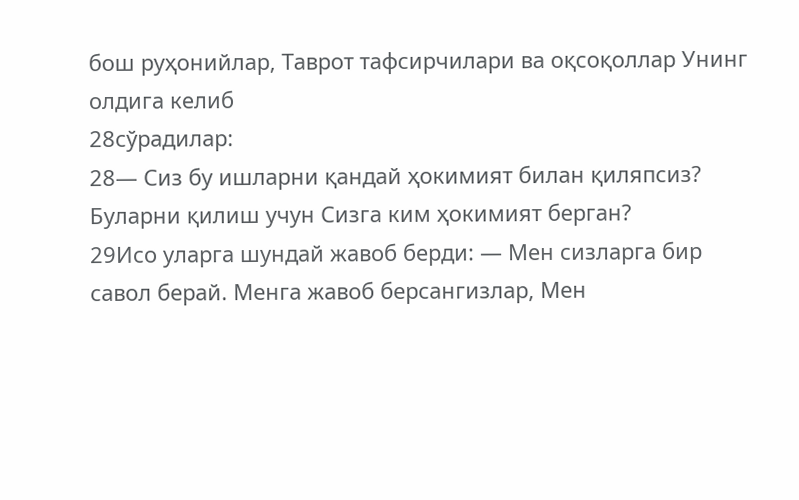бош руҳонийлар, Таврот тафсирчилари ва оқсоқоллар Унинг олдига келиб
28сўрадилар:
28— Сиз бу ишларни қандай ҳокимият билан қиляпсиз? Буларни қилиш учун Сизга ким ҳокимият берган?
29Исо уларга шундай жавоб берди: — Мен сизларга бир савол берай. Менга жавоб берсангизлар, Мен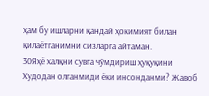ҳам бу ишларни қандай ҳокимият билан қилаётганимни сизларга айтаман.
30Яҳё халқни сувга чўмдириш ҳуқуқини Худодан олганмиди ёки инсонданми? Жавоб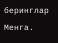беринглар Менга.